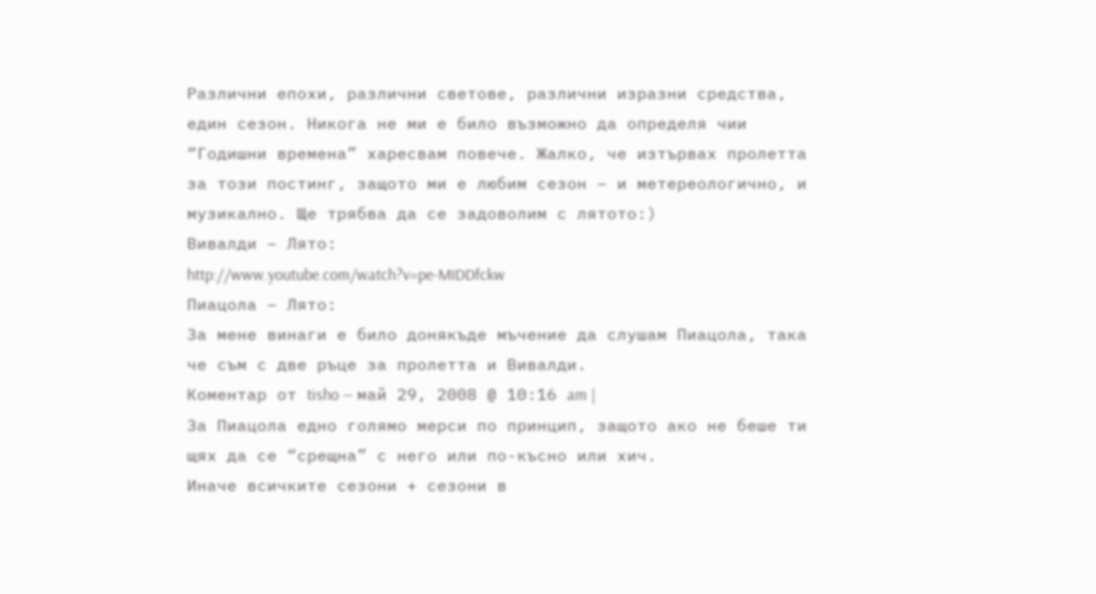Различни епохи, различни светове, различни изразни средства, един сезон. Никога не ми е било възможно да определя чии “Годишни времена” харесвам повече. Жалко, че изтървах пролетта за този постинг, защото ми е любим сезон – и метереологично, и музикално. Ще трябва да се задоволим с лятото:)
Вивалди – Лято:
http://www.youtube.com/watch?v=pe-MIDDfckw
Пиацола – Лято:
За мене винаги е било донякъде мъчение да слушам Пиацола, така че съм с две ръце за пролетта и Вивалди.
Коментар от tisho — май 29, 2008 @ 10:16 am |
За Пиацола едно голямо мерси по принцип, защото ако не беше ти щях да се “срещна” с него или по-късно или хич.
Иначе всичките сезони + сезони в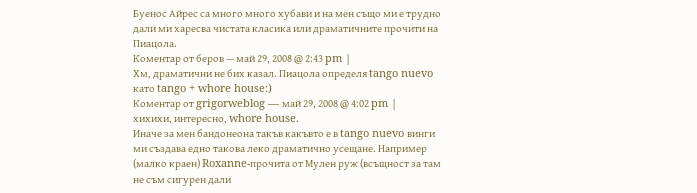Буенос Айрес са много много хубави и на мен също ми е трудно дали ми харесва чистата класика или драматичните прочити на Пиацола.
Коментар от беров — май 29, 2008 @ 2:43 pm |
Хм, драматични не бих казал. Пиацола определя tango nuevo като tango + whore house:)
Коментар от grigorweblog — май 29, 2008 @ 4:02 pm |
хихихи, интересно, whore house.
Иначе за мен бандонеона такъв какъвто е в tango nuevo винги ми създава едно такова леко драматично усещане. Например (малко краен) Roxanne-прочита от Мулен руж (всъщност за там не съм сигурен дали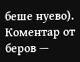беше нуево).
Коментар от беров —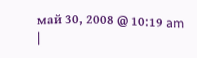май 30, 2008 @ 10:19 am |